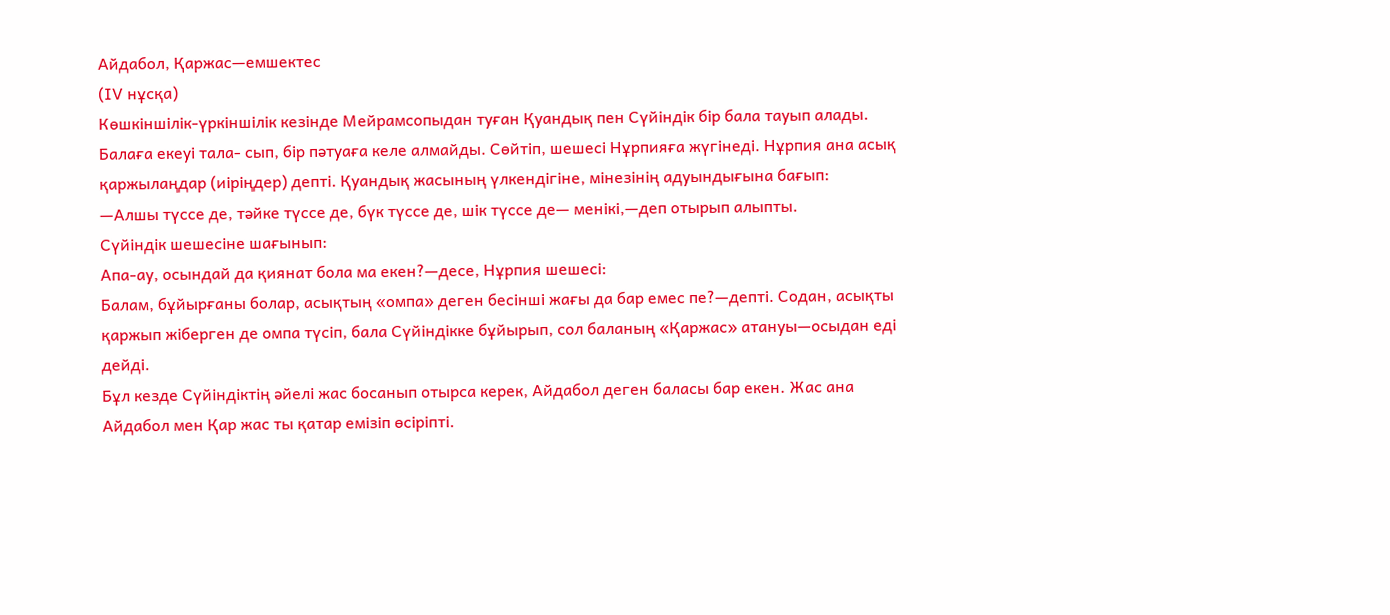Айдабол, Қаржас—емшектес
(ІV нұсқа)
Көшкіншілік-үркіншілік кезінде Мейрамсопыдан туған Қуандық пен Сүйіндік бір бала тауып алады. Балаға екеуі тала- сып, бір пәтуаға келе алмайды. Сөйтіп, шешесі Нұрпияға жүгінеді. Нұрпия ана асық қаржылаңдар (иіріңдер) депті. Қуандық жасының үлкендігіне, мінезінің адуындығына бағып:
—Алшы түссе де, тәйке түссе де, бүк түссе де, шік түссе де— менікі,—деп отырып алыпты.
Сүйіндік шешесіне шағынып:
Апа-ау, осындай да қиянат бола ма екен?—десе, Нұрпия шешесі:
Балам, бұйырғаны болар, асықтың «омпа» деген бесінші жағы да бар емес пе?—депті. Содан, асықты қаржып жіберген де омпа түсіп, бала Сүйіндікке бұйырып, сол баланың «Қаржас» атануы—осыдан еді дейді.
Бұл кезде Сүйіндіктің әйелі жас босанып отырса керек, Айдабол деген баласы бар екен. Жас ана Айдабол мен Қар жас ты қатар емізіп өсіріпті.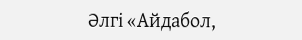Әлгі «Айдабол,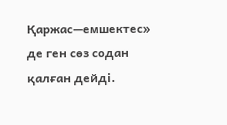Қаржас—емшектес» де ген сөз содан қалған дейді.